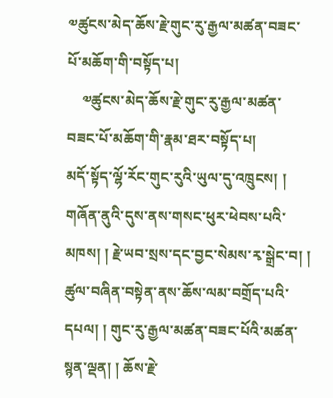༧ཚུངས་མེད་ཆོས་རྗེ་གུང་རུ་རྒྱལ་མཚན་བཟང་པོ་མཆོག་གི་བསྟོད་པ།
    ༧ཚུངས་མེད་ཆོས་རྗེ་གུང་རུ་རྒྱལ་མཚན་བཟང་པོ་མཆོག་གི་རྣམ་ཐར་བསྟོད་པ།
མདོ་སྟོད་ལྷོ་རོང་གུང་རུའི་ཡུལ་དུ་འཁྲུངས། ། གཞོན་ནུའི་དུས་ནས་གསང་ཕུར་ཕེབས་པའི་མཁས། ། རྗེ་ཡབ་སྲས་དང་བྱང་སེམས་རྭ་སྒྲེང་བ། ། ཚུལ་བཞིན་བསྟེན་ནས་ཆོས་ལམ་བགྲོད་པའི་དཔལ། ། གུང་རུ་རྒྱལ་མཚན་བཟང་པོའི་མཚན་སྙན་ལྡན། ། ཆོས་རྗེ་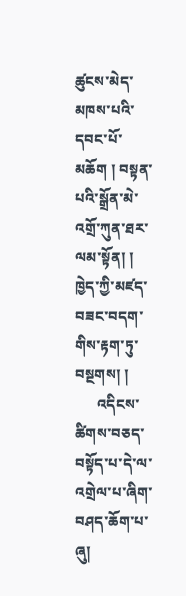ཚུངས་མེད་མཁས་པའི་དབང་པོ་མཆོག ། བསྟན་པའི་སྒྲོན་མེ་འགྲོ་ཀུན་ཐར་ལམ་སྟོན། ། ཁྱེད་ཀྱི་མཛད་བཟང་བདག་གིས་རྟག་ཏུ་བསྔགས། །
      འདིངས་ཚིགས་བཅད་བསྟོད་པ་དེ་ལ་འགྲེལ་པ་ཞིག་བཤད་ཆོག་པ་ཞུ།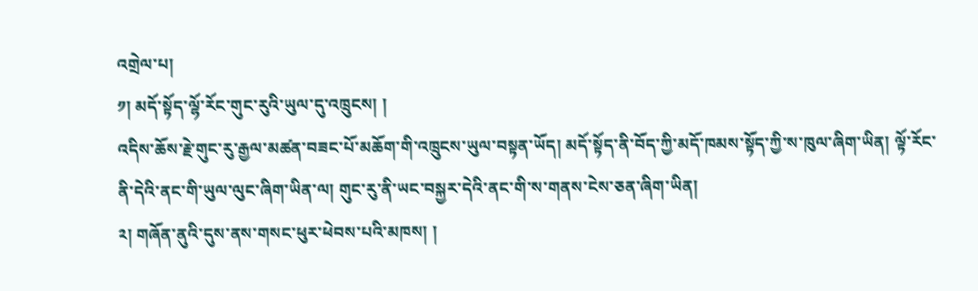འགྲེལ་པ།
༡། མདོ་སྟོད་ལྷོ་རོང་གུང་རུའི་ཡུལ་དུ་འཁྲུངས། །
འདིས་ཆོས་རྗེ་གུང་རུ་རྒྱལ་མཚན་བཟང་པོ་མཆོག་གི་འཁྲུངས་ཡུལ་བསྟན་ཡོད། མདོ་སྟོད་ནི་བོད་ཀྱི་མདོ་ཁམས་སྟོད་ཀྱི་ས་ཁུལ་ཞིག་ཡིན། ལྟོ་རོང་ནི་དེའི་ནང་གི་ཡུལ་ལུང་ཞིག་ཡིན་ལ། གུང་རུ་ནི་ཡང་བསྐྱར་དེའི་ནང་གི་ས་གནས་ངེས་ཅན་ཞིག་ཡིན།
༢། གཞོན་ནུའི་དུས་ནས་གསང་ཕུར་ཕེབས་པའི་མཁས། །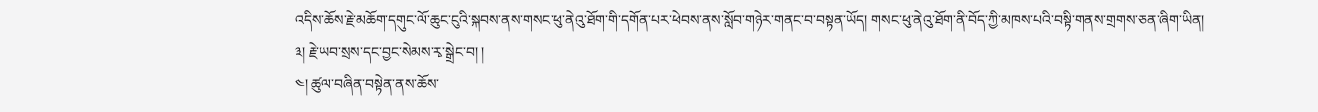འདིས་ཆོས་རྗེ་མཆོག་དགུང་ལོ་ཆུང་ངུའི་སྐབས་ནས་གསང་ཕུ་ནེའུ་ཐོག་གི་དགོན་པར་ཕེབས་ནས་སློབ་གཉེར་གནང་བ་བསྟན་ཡོད། གསང་ཕུ་ནེའུ་ཐོག་ནི་བོད་ཀྱི་མཁས་པའི་བསྟི་གནས་གྲགས་ཅན་ཞིག་ཡིན།
༣། རྗེ་ཡབ་སྲས་དང་བྱང་སེམས་རྭ་སྒྲེང་བ། །
༤། ཚུལ་བཞིན་བསྟེན་ནས་ཆོས་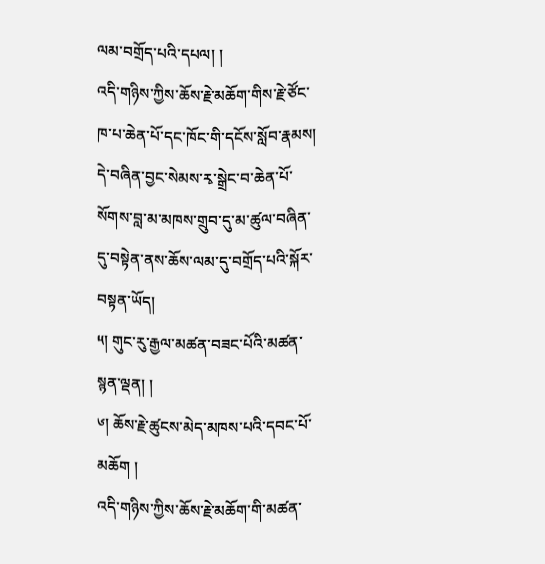ལམ་བགྲོད་པའི་དཔལ། །
འདི་གཉིས་ཀྱིས་ཆོས་རྗེ་མཆོག་གིས་རྗེ་ཙོང་ཁ་པ་ཆེན་པོ་དང་ཁོང་གི་དངོས་སློབ་རྣམས། དེ་བཞིན་བྱང་སེམས་རྭ་སྒྲེང་བ་ཆེན་པོ་སོགས་བླ་མ་མཁས་གྲུབ་དུ་མ་ཚུལ་བཞིན་དུ་བསྟེན་ནས་ཆོས་ལམ་དུ་བགྲོད་པའི་སྐོར་བསྟན་ཡོད།
༥། གུང་རུ་རྒྱལ་མཚན་བཟང་པོའི་མཚན་སྙན་ལྡན། །
༦། ཆོས་རྗེ་ཚུངས་མེད་མཁས་པའི་དབང་པོ་མཆོག །
འདི་གཉིས་ཀྱིས་ཆོས་རྗེ་མཆོག་གི་མཚན་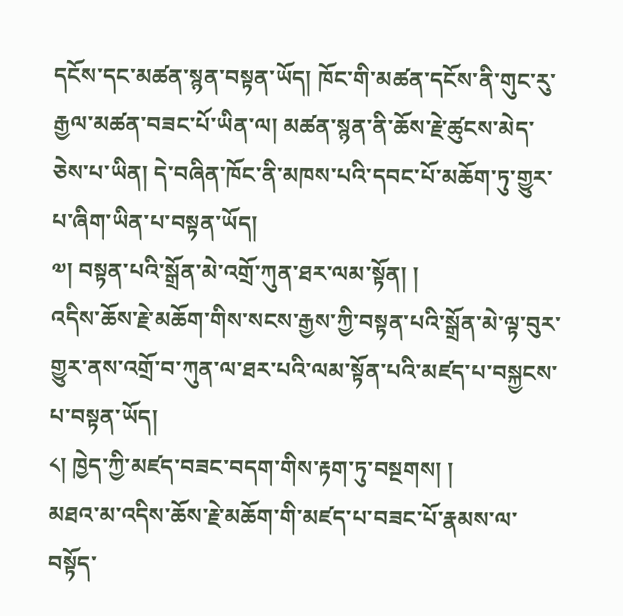དངོས་དང་མཚན་སྙན་བསྟན་ཡོད། ཁོང་གི་མཚན་དངོས་ནི་གུང་རུ་རྒྱལ་མཚན་བཟང་པོ་ཡིན་ལ། མཚན་སྙན་ནི་ཆོས་རྗེ་ཚུངས་མེད་ཅེས་པ་ཡིན། དེ་བཞིན་ཁོང་ནི་མཁས་པའི་དབང་པོ་མཆོག་ཏུ་གྱུར་པ་ཞིག་ཡིན་པ་བསྟན་ཡོད།
༧། བསྟན་པའི་སྒྲོན་མེ་འགྲོ་ཀུན་ཐར་ལམ་སྟོན། །
འདིས་ཆོས་རྗེ་མཆོག་གིས་སངས་རྒྱས་ཀྱི་བསྟན་པའི་སྒྲོན་མེ་ལྟ་བུར་གྱུར་ནས་འགྲོ་བ་ཀུན་ལ་ཐར་པའི་ལམ་སྟོན་པའི་མཛད་པ་བསྐྱངས་པ་བསྟན་ཡོད།
༨། ཁྱེད་ཀྱི་མཛད་བཟང་བདག་གིས་རྟག་ཏུ་བསྔགས། །
མཐའ་མ་འདིས་ཆོས་རྗེ་མཆོག་གི་མཛད་པ་བཟང་པོ་རྣམས་ལ་བསྟོད་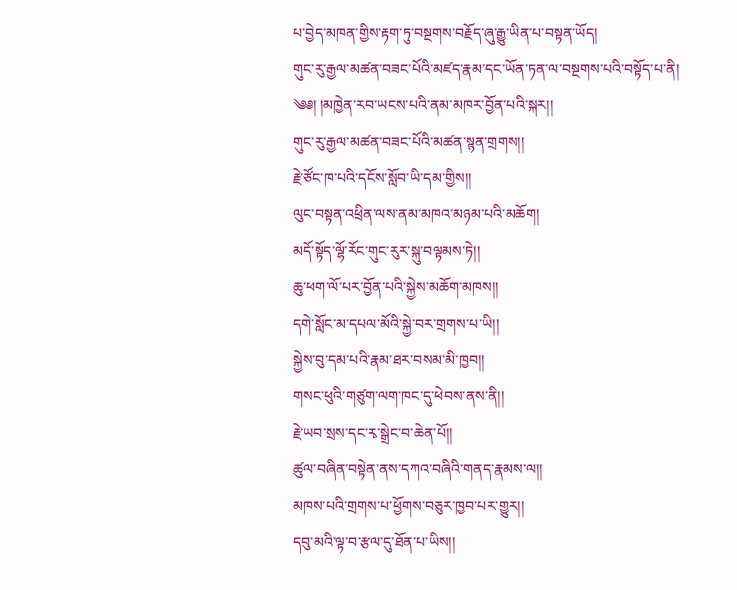པ་བྱེད་མཁན་གྱིས་རྟག་ཏུ་བསྔགས་བརྗོད་ཞུ་རྒྱུ་ཡིན་པ་བསྟན་ཡོད།
གུང་རུ་རྒྱལ་མཚན་བཟང་པོའི་མཛད་རྣམ་དང་ཡོན་ཏན་ལ་བསྔགས་པའི་བསྟོད་པ་ནི།
༄༅། །མཁྱེན་རབ་ཡངས་པའི་ནམ་མཁར་བྱོན་པའི་སྐར།།
གུང་རུ་རྒྱལ་མཚན་བཟང་པོའི་མཚན་སྙན་གྲགས།།
རྗེ་ཙོང་ཁ་པའི་དངོས་སློབ་ཡི་དམ་གྱིས།།
ལུང་བསྟན་འཕྲིན་ལས་ནམ་མཁའ་མཉམ་པའི་མཆོག།
མདོ་སྟོད་ལྷོ་རོང་གུང་རུར་སྐུ་བལྟམས་ཏེ།།
ཆུ་ཕག་ལོ་པར་བྱོན་པའི་སྐྱེས་མཆོག་མཁས།།
དགེ་སློང་མ་དཔལ་མོའི་སྐྱེ་བར་གྲགས་པ་ཡི།།
སྐྱེས་བུ་དམ་པའི་རྣམ་ཐར་བསམ་མི་ཁྱབ།།
གསང་ཕུའི་གཙུག་ལག་ཁང་དུ་ཕེབས་ནས་ནི།།
རྗེ་ཡབ་སྲས་དང་རྭ་སྒྲེང་བ་ཆེན་པོ།།
ཚུལ་བཞིན་བསྟེན་ནས་དཀའ་བཞིའི་གནད་རྣམས་ལ།།
མཁས་པའི་གྲགས་པ་ཕྱོགས་བཅུར་ཁྱབ་པར་གྱུར།།
དབུ་མའི་ལྟ་བ་རྩལ་དུ་ཐོན་པ་ཡིས།།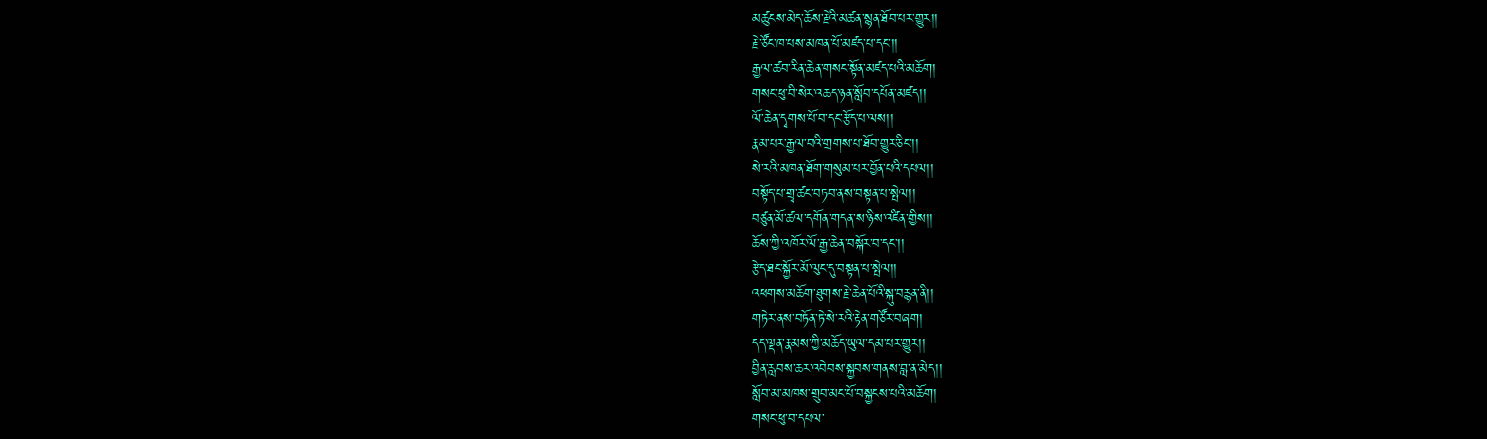མཚུངས་མེད་ཆོས་རྗེའི་མཚན་སྙན་ཐོབ་པར་གྱུར།།
རྗེ་ཙོང་ཁ་པས་མཁན་པོ་མཛད་པ་དང་།།
རྒྱལ་ཚབ་རིན་ཆེན་གསང་སྟོན་མཛད་པའི་མཆོག།
གསང་ཕུ་བི་སེར་འཆད་ཉན་སློབ་དཔོན་མཛད།།
ལོ་ཆེན་དྭགས་པོ་བ་དང་རྩོད་པ་ལས།།
རྣམ་པར་རྒྱལ་བའི་གྲགས་པ་ཐོབ་གྱུར་ཅིང་།།
སེ་རའི་མཁན་ཐོག་གསུམ་པར་བྱོན་པའི་དཔལ།།
བསྟོད་པ་གྲྭ་ཚང་བཏབ་ནས་བསྟན་པ་སྤེལ།།
བཙུན་མོ་ཚལ་དགོན་གདན་ས་ཉིས་འཛིན་གྱིས།།
ཆོས་ཀྱི་འཁོར་ལོ་རྒྱ་ཆེན་བསྐོར་བ་དང་།།
རྩེད་ཐང་སྐྱོར་མོ་ལུང་དུ་བསྟན་པ་སྤེལ།།
འཕགས་མཆོག་ཐུགས་རྗེ་ཆེན་པོའི་སྐུ་བརྙན་ནི།།
གཏེར་ནས་བཏོན་ཏེ་སེ་རའི་རྟེན་གཙོར་བཞག།
དད་ལྡན་རྣམས་ཀྱི་མཆོད་ཡུལ་དམ་པར་གྱུར།།
བྱིན་རླབས་ཆར་འབེབས་སྐྱབས་གནས་བླ་ན་མེད།།
སློབ་མ་མཁས་གྲུབ་མང་པོ་བསྐྱངས་པའི་མཆོག།
གསང་ཕུ་བ་དཔལ་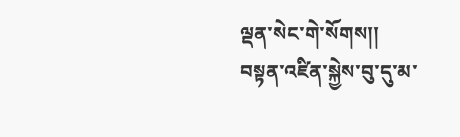ལྡན་སེང་གེ་སོགས།།
བསྟན་འཛིན་སྐྱེས་བུ་དུ་མ་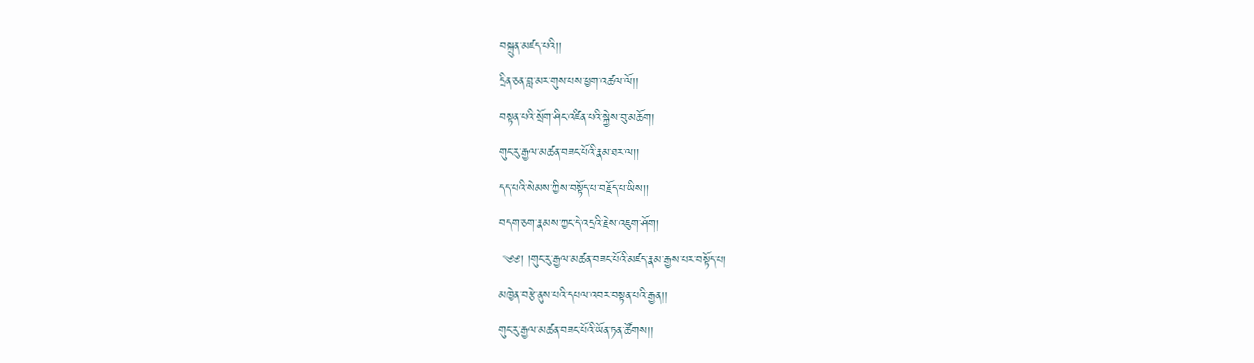བསྐྲུན་མཛད་པའི།།
དྲིན་ཅན་བླ་མར་གུས་པས་ཕྱག་འཚལ་ལོ།།
བསྟན་པའི་སྲོག་ཤིང་འཛིན་པའི་སྐྱེས་བུ་མཆོག།
གུང་རུ་རྒྱལ་མཚན་བཟང་པོའི་རྣམ་ཐར་ལ།།
དད་པའི་སེམས་ཀྱིས་བསྟོད་པ་བརྗོད་པ་ཡིས།།
བདག་ཅག་རྣམས་ཀྱང་དེ་འདྲའི་རྗེས་འཇུག་ཤོག།
 ༄༅། །གུང་རུ་རྒྱལ་མཚན་བཟང་པོའི་མཛད་རྣམ་རྒྱས་པར་བསྟོད་པ།
མཁྱེན་བརྩེ་ནུས་པའི་དཔལ་འབར་བསྟན་པའི་རྒྱན།།
གུང་རུ་རྒྱལ་མཚན་བཟང་པོའི་ཡོན་ཏན་ཚོགས།།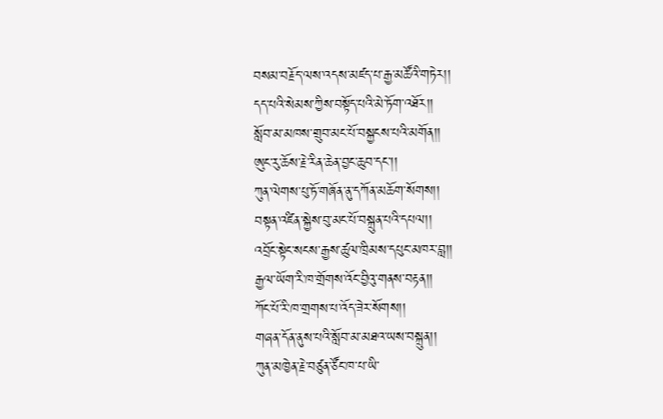བསམ་བརྗོད་ལས་འདས་མཛད་པ་རྒྱ་མཚོའི་གཏེར།།
དད་པའི་སེམས་ཀྱིས་བསྟོད་པའི་མེ་ཏོག་འཐོར།།
སློབ་མ་མཁས་གྲུབ་མང་པོ་བསྐྱངས་པའི་མགོན།།
ཨུང་རུ་ཆོས་རྗེ་རིན་ཆེན་བྱང་ཆུབ་དང་།།
ཀུན་ལེགས་པུ་ཏོ་གཞོན་ནུ་དཀོན་མཆོག་སོགས།།
བསྟན་འཛིན་སྐྱེས་བུ་མང་པོ་བསྐྲུན་པའི་དཔལ།།
འབྲོང་སྟེང་སངས་རྒྱས་ཚུལ་ཁྲིམས་དཔུང་མཁར་བླ།།
རྒྱལ་ཡོག་རི་ཁ་གྲོགས་འོང་བྱིའུ་གནས་བརྟན།།
ཀོང་པོ་རི་ཁ་གྲགས་པ་འོད་ཟེར་སོགས།།
གཞན་དོན་ནུས་པའི་སློབ་མ་མཐའ་ཡས་བསྐྲུན།།
ཀུན་མཁྱེན་རྗེ་བཙུན་ཙོང་ཁ་པ་ཡི་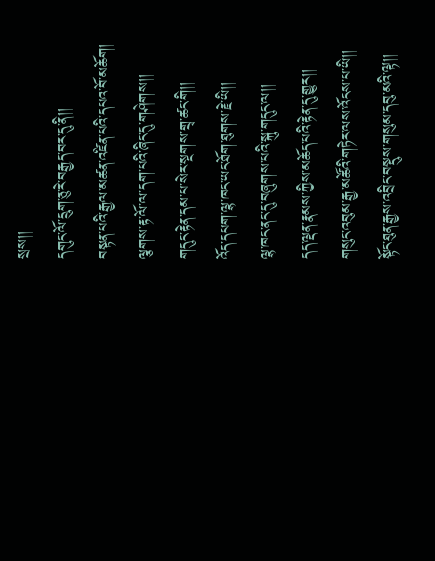སྲས།།
དགུང་ལོ་དྲུག་ཅུ་རེ་བརྒྱད་བར་དུ་ནི།།
བསྟན་པའི་རྒྱལ་མཚན་འཛིན་པའི་དཔའ་བོ་མཆོག།
ལྕགས་རྟ་ལོ་ལ་དག་པའི་ཞིང་དུ་གཤེགས།།
གདུང་རྟེན་དམ་པ་སེར་སྔགས་གྲྭ་ཚང་གི།།
འོད་དཔག་ལྷ་ཁང་ཡང་ཐོག་ཐུགས་རྗེ་ཡི།།
ལྷ་ཁང་ནང་དུ་བཞུགས་པའི་སྐུ་གདུང་ལ།།
དད་ལྡན་རྣམས་ཀྱིས་མཆོད་པའི་རྟེན་དུ་གྱུར།།
གསུང་འབུམ་རྒྱ་མཚོའི་གཏེར་ལས་འོངས་པ་ཡི།།
སྟོང་ཐུན་རྒྱས་འབྲིང་བསྡུས་གསུམ་དབུ་མའི་ལྟ།།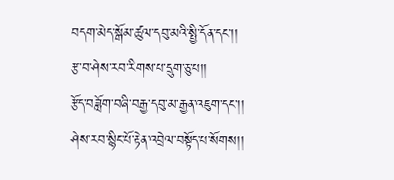བདག་མེད་སྒོམ་ཚུལ་དབུ་མའི་སྤྱི་དོན་དང་།།
རྩ་བ་ཤེས་རབ་རིགས་པ་དྲུག་ཅུ་པ།།
རྩོད་བཟློག་བཞི་བརྒྱ་དབུ་མ་རྒྱན་འཇུག་དང་།།
ཤེས་རབ་སྙིང་པོ་རྟེན་འབྲེལ་བསྟོད་པ་སོགས།།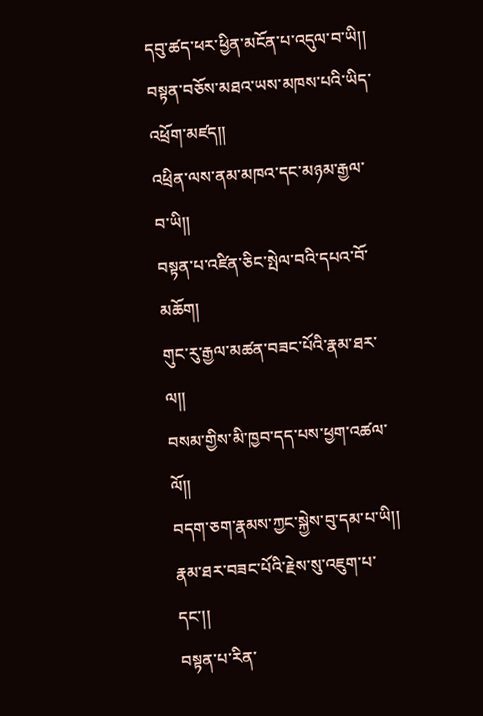དབུ་ཚད་ཕར་ཕྱིན་མངོན་པ་འདུལ་བ་ཡི།།
བསྟན་བཅོས་མཐའ་ཡས་མཁས་པའི་ཡིད་འཕྲོག་མཛད།།
འཕྲིན་ལས་ནམ་མཁའ་དང་མཉམ་རྒྱལ་བ་ཡི།།
བསྟན་པ་འཛིན་ཅིང་སྤེལ་བའི་དཔའ་བོ་མཆོག།
གུང་རུ་རྒྱལ་མཚན་བཟང་པོའི་རྣམ་ཐར་ལ།།
བསམ་གྱིས་མི་ཁྱབ་དད་པས་ཕྱག་འཚལ་ལོ།།
བདག་ཅག་རྣམས་ཀྱང་སྐྱེས་བུ་དམ་པ་ཡི།།
རྣམ་ཐར་བཟང་པོའི་རྗེས་སུ་འཇུག་པ་དང་།།
བསྟན་པ་རིན་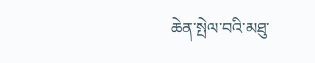ཆེན་སྤེལ་བའི་མཐུ་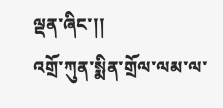ལྡན་ཞིང་།།
འགྲོ་ཀུན་སྨིན་གྲོལ་ལམ་ལ་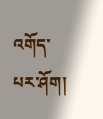འགོད་པར་ཤོག།